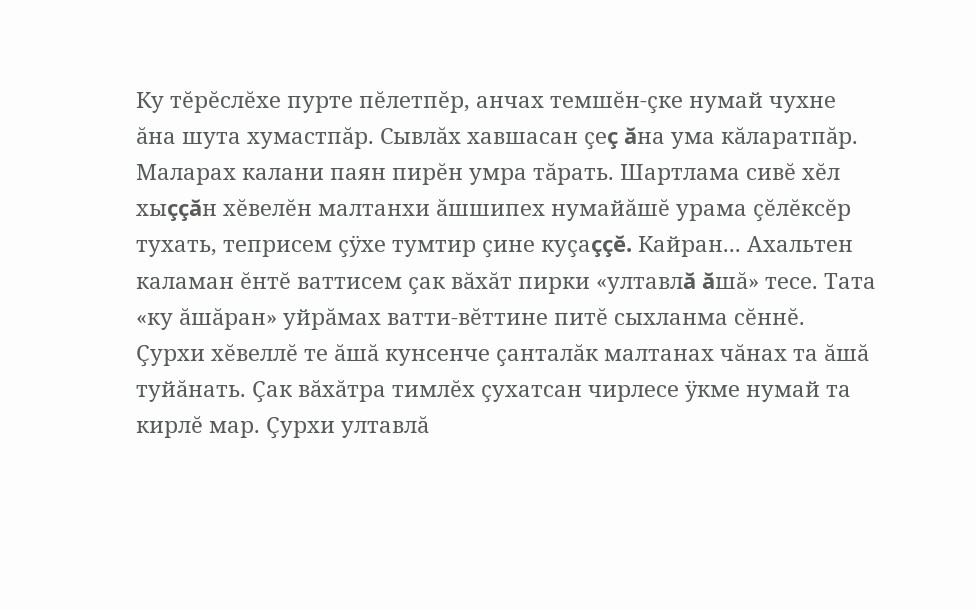Ку тĕрĕслĕхе пурте пĕлетпĕр, анчах темшĕн-çке нумай чухне ăна шута хумастпăр. Сывлăх хавшасан çеç ăна ума кăларатпăр.
Маларах калани паян пирĕн умра тăрать. Шартлама сивĕ хĕл хыççăн хĕвелĕн малтанхи ăшшипех нумайăшĕ урама çĕлĕксĕр тухать, теприсем çÿхе тумтир çине куçаççĕ. Кайран... Ахальтен каламан ĕнтĕ ваттисем çак вăхăт пирки «ултавлă ăшă» тесе. Тата «ку ăшăран» уйрăмах ватти-вĕттине питĕ сыхланма сĕннĕ.
Çурхи хĕвеллĕ те ăшă кунсенче çанталăк малтанах чăнах та ăшă туйăнать. Çак вăхăтра тимлĕх çухатсан чирлесе ÿкме нумай та кирлĕ мар. Çурхи ултавлă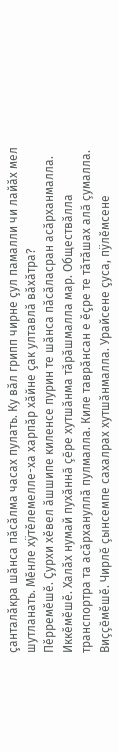çанталăкра шăнса пăсăлма часах пулать. Ку вăл грипп чирне çул памалли чи лайăх мел шутланать. Мĕнле хÿтĕлемелле-ха харпăр хăйне çак ултавлă вăхăтра?
Пĕрремĕшĕ. Çурхи хĕвел ăшшипе киленсе пурин те шăнса пăсăласран асăрханмалла.
Иккĕмĕшĕ. Халăх нумай пухăннă çĕре хутшăнма тăрăшмалла мар. Обществăлла транспортра та асăрхануллă пулмалла. Киле таврăнсан е ĕçре те тăтăшах алă çумалла.
Виççĕмĕшĕ. Чирлĕ çынсемпе сахалрах хутшăнмалла. Урайсене çуса, пÿлĕмсене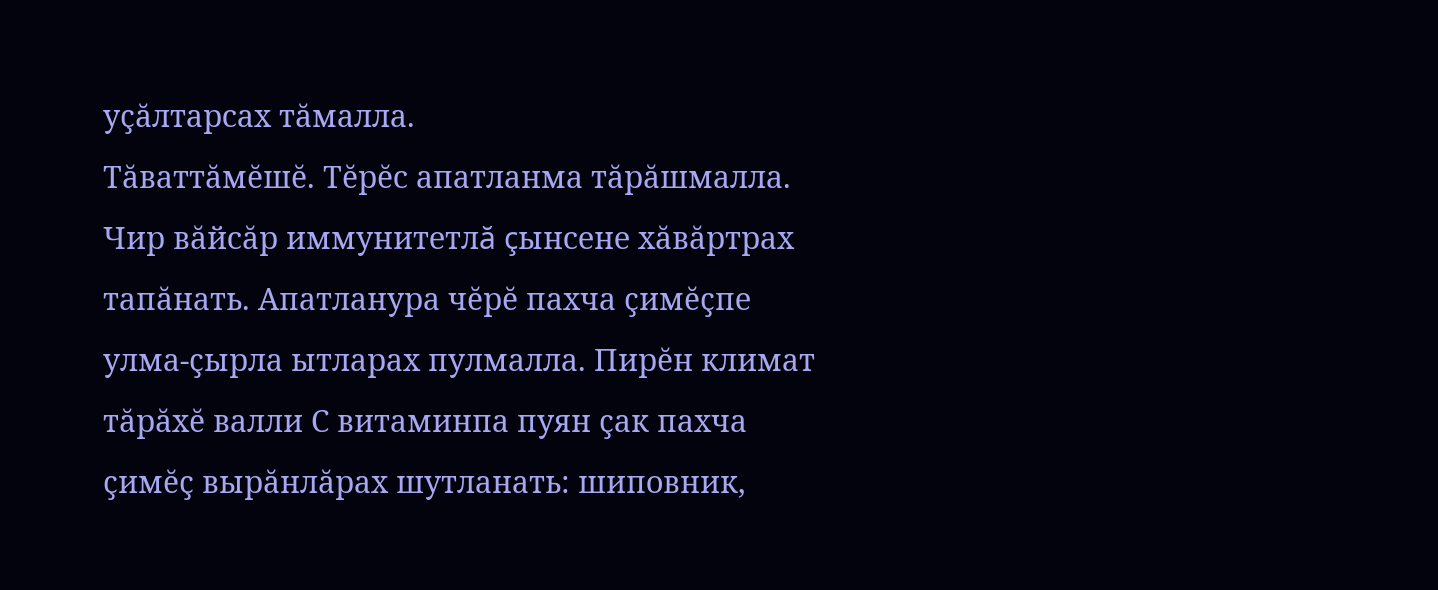уçăлтарсах тăмалла.
Тăваттăмĕшĕ. Тĕрĕс апатланма тăрăшмалла. Чир вăйсăр иммунитетлă çынсене хăвăртрах тапăнать. Апатланура чĕрĕ пахча çимĕçпе улма-çырла ытларах пулмалла. Пирĕн климат тăрăхĕ валли С витаминпа пуян çак пахча çимĕç вырăнлăрах шутланать: шиповник,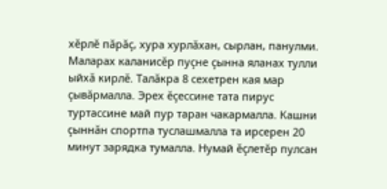хĕрлĕ пăрăç, хура хурлăхан, сырлан, панулми.
Маларах каланисĕр пуçне çынна яланах тулли ыйхă кирлĕ. Талăкра 8 сехетрен кая мар çывăрмалла. Эрех ĕçессине тата пирус туртассине май пур таран чакармалла. Кашни çыннăн спортпа туслашмалла та ирсерен 20 минут зарядка тумалла. Нумай ĕçлетĕр пулсан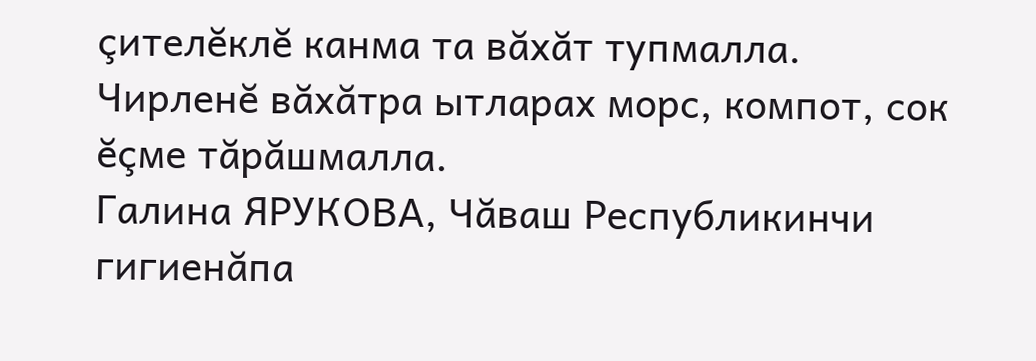çителĕклĕ канма та вăхăт тупмалла.
Чирленĕ вăхăтра ытларах морс, компот, сок ĕçме тăрăшмалла.
Галина ЯРУКОВА, Чăваш Республикинчи гигиенăпа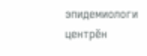эпидемиологи центрĕн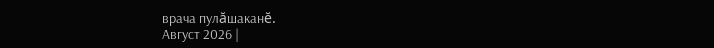врача пулăшаканĕ.
Август 2026 |